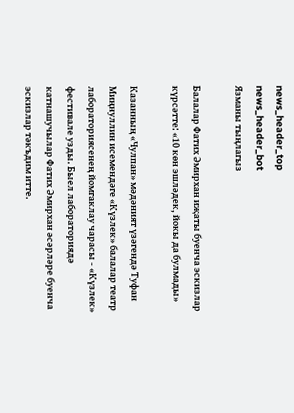news_header_top
news_header_bot
Язманы тыңлагыз

Балалар Фатих Әмирхан иҗаты буенча эскизлар күрсәтте: «10 көн эшләдек, йокы да булмады»

Казанның «Чулпан» мәдәният үзәгендә Туфан Миңнуллин исемендәге «Күзлек» балалар театр лабораториясенең йомгаклау чарасы - «Күзлек» фестивале узды. Быел лабораториядә катнашучылар Фатих Әмирхан әсәрләре буенча эскизлар тәкъдим итте.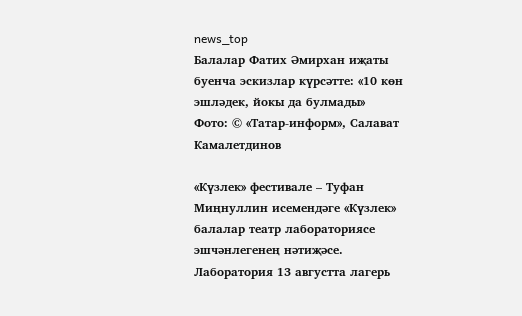news_top
Балалар Фатих Әмирхан иҗаты буенча эскизлар күрсәтте: «10 көн эшләдек, йокы да булмады»
Фото: © «Татар-информ», Салават Камалетдинов

«Күзлек» фестивале – Туфан Миңнуллин исемендәге «Күзлек» балалар театр лабораториясе эшчәнлегенең нәтиҗәсе. Лаборатория 13 августта лагерь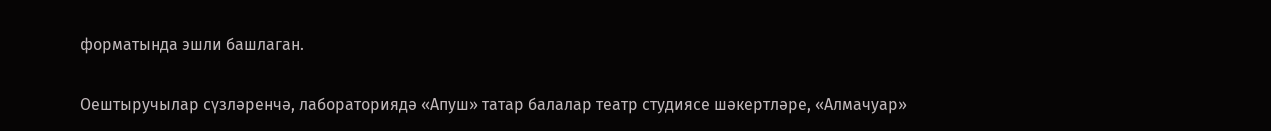форматында эшли башлаган.

Оештыручылар сүзләренчә, лабораториядә «Апуш» татар балалар театр студиясе шәкертләре, «Алмачуар»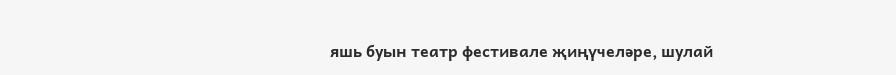яшь буын театр фестивале җиңүчеләре, шулай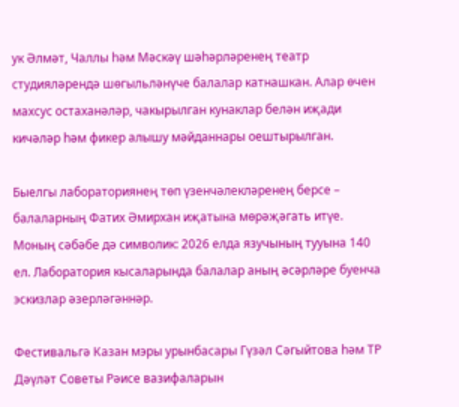ук Әлмәт, Чаллы һәм Мәскәү шәһәрләренең театр студияләрендә шөгыльләнүче балалар катнашкан. Алар өчен махсус остаханәләр, чакырылган кунаклар белән иҗади кичәләр һәм фикер алышу мәйданнары оештырылган.

Быелгы лабораториянең төп үзенчәлекләренең берсе – балаларның Фатих Әмирхан иҗатына мөрәҗәгать итүе. Моның сәбәбе дә символик: 2026 елда язучының тууына 140 ел. Лаборатория кысаларында балалар аның әсәрләре буенча эскизлар әзерләгәннәр.

Фестивальгә Казан мэры урынбасары Гүзәл Сәгыйтова һәм ТР Дәүләт Советы Рәисе вазифаларын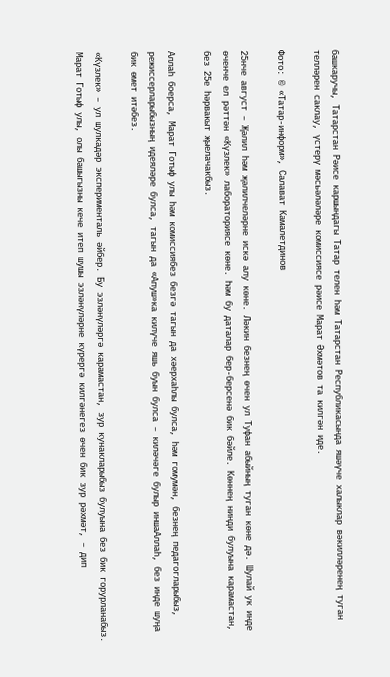башкаручы, Татарстан Рәисе каршындагы Татар телен һәм Татарстан Республикасында яшәүче халыклар вәкилләренең туган телләрен саклау, үстерү мәсьәләләре комиссиясе рәисе Марат Әхмәтов та килгән иде.

Фото: © «Татар-информ», Салават Камалетдинов

25нче август – Җәлил һәм җәлилчеләрне искә алу көне. Ләкин безнең өчен ул Туфан абыйның туган көне дә. Шулай ук инде өченче ел рәттән «Күзлек» лабораториясе көне. Һәм бу даталар бер-берсенә бик бәйле. Көннең нинди булуына карамастан, без 25е һәрвакыт җыелачакбыз.

Аллаһ боерса, Марат Готыф улы һәм комиссиябез безгә тагын да хәерхаһлы булса, һәм гомумән, безнең педагогларыбыз, режиссерларыбызның идеяләре булса, тагын да «Апуш»ка килүче яшь буын булса – киләчәге булыр иншаАллаһ, без инде шуңа бик өмет итәбез.

«Күзлек» – ул шулкадәр эксперименталь әйбер. Бу эзләнүләргә карамастан, зур кунакларыбыз булуына без бик горурланабыз. Марат Готыф улы, олы башыгызны кече итеп шушы эзләнүләрне күрергә килгәнегез өчен бик зур рәхмәт, – дип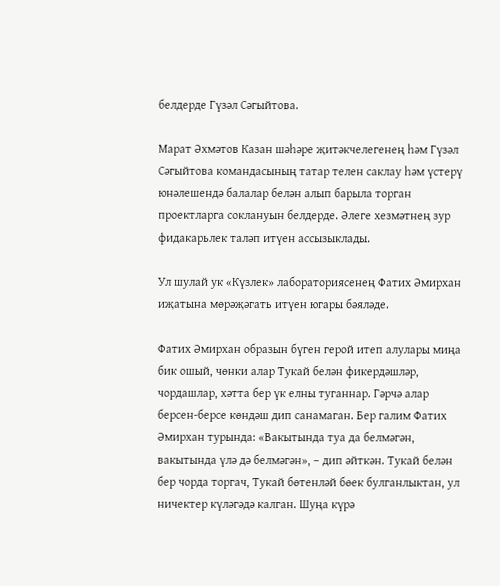белдерде Гүзәл Сәгыйтова.

Марат Әхмәтов Казан шәһәре җитәкчелегенең һәм Гүзәл Сәгыйтова командасының татар телен саклау һәм үстерү юнәлешендә балалар белән алып барыла торган проектларга соклануын белдерде. Әлеге хезмәтнең зур фидакарьлек таләп итүен ассызыклады.

Ул шулай ук «Күзлек» лабораториясенең Фатих Әмирхан иҗатына мөрәҗәгать итүен югары бәяләде.

Фатих Әмирхан образын бүген герой итеп алулары миңа бик ошый, чөнки алар Тукай белән фикердәшләр, чордашлар, хәтта бер үк елны туганнар. Гәрчә алар берсен-берсе көндәш дип санамаган. Бер галим Фатих Әмирхан турында: «Вакытында туа да белмәгән, вакытында үлә дә белмәгән», – дип әйткән. Тукай белән бер чорда торгач, Тукай бөтенләй бөек булганлыктан, ул ничектер күләгәдә калган. Шуңа күрә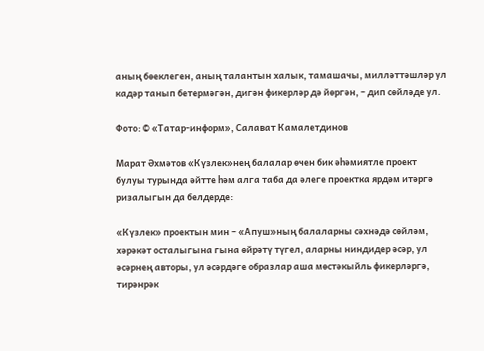аның бөеклеген, аның талантын халык, тамашачы, милләттәшләр ул кадәр танып бетермәгән, дигән фикерләр дә йөргән, – дип сөйләде ул.

Фото: © «Татар-информ», Салават Камалетдинов

Марат Әхмәтов «Күзлек»нең балалар өчен бик әһәмиятле проект булуы турында әйтте һәм алга таба да әлеге проектка ярдәм итәргә ризалыгын да белдерде:

«Күзлек» проектын мин – «Апуш»ның балаларны сәхнәдә сөйләм, хәрәкәт осталыгына гына өйрәтү түгел, аларны ниндидер әсәр, ул әсәрнең авторы, ул әсәрдәге образлар аша мөстәкыйль фикерләргә, тирәнрәк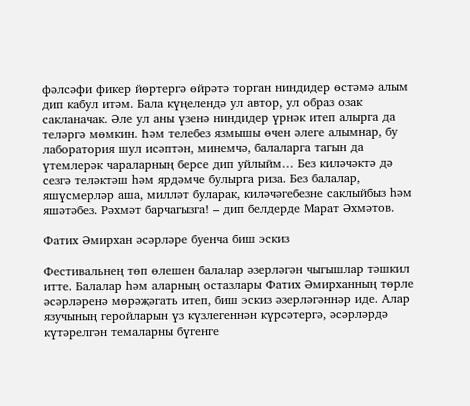фәлсәфи фикер йөртергә өйрәтә торган ниндидер өстәмә алым дип кабул итәм. Бала күңелендә ул автор, ул образ озак сакланачак. Әле ул аны үзенә ниндидер үрнәк итеп алырга да теләргә мөмкин. Һәм телебез язмышы өчен әлеге алымнар, бу лаборатория шул исәптән, минемчә, балаларга тагын да үтемлерәк чараларның берсе дип уйлыйм… Без киләчәктә дә сезгә теләктәш һәм ярдәмче булырга риза. Без балалар, яшүсмерләр аша, милләт буларак, киләчәгебезне саклыйбыз һәм яшәтәбез. Рәхмәт барчагызга! – дип белдерде Марат Әхмәтов.

Фатих Әмирхан әсәрләре буенча биш эскиз

Фестивальнең төп өлешен балалар әзерләгән чыгышлар тәшкил итте. Балалар һәм аларның остазлары Фатих Әмирханның төрле әсәрләренә мөрәҗәгать итеп, биш эскиз әзерләгәннәр иде. Алар язучының геройларын үз күзлегеннән күрсәтергә, әсәрләрдә күтәрелгән темаларны бүгенге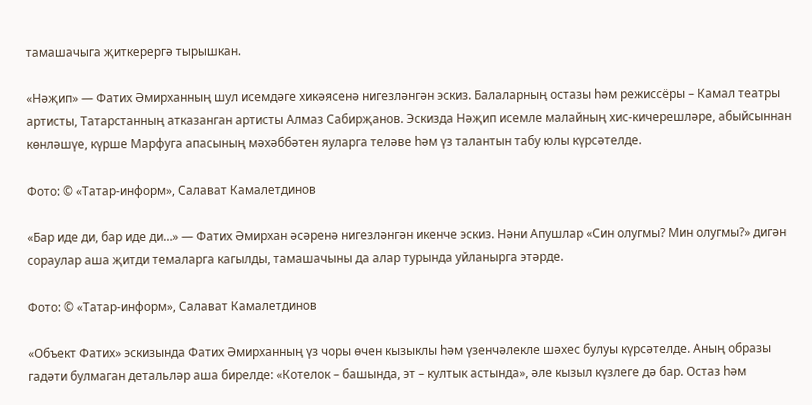тамашачыга җиткерергә тырышкан.

«Нәҗип» — Фатих Әмирханның шул исемдәге хикәясенә нигезләнгән эскиз. Балаларның остазы һәм режиссёры – Камал театры артисты, Татарстанның атказанган артисты Алмаз Сабирҗанов. Эскизда Нәҗип исемле малайның хис-кичерешләре, абыйсыннан көнләшүе, күрше Марфуга апасының мәхәббәтен яуларга теләве һәм үз талантын табу юлы күрсәтелде.

Фото: © «Татар-информ», Салават Камалетдинов

«Бар иде ди, бар иде ди…» — Фатих Әмирхан әсәренә нигезләнгән икенче эскиз. Нәни Апушлар «Син олугмы? Мин олугмы?» дигән сораулар аша җитди темаларга кагылды, тамашачыны да алар турында уйланырга этәрде.

Фото: © «Татар-информ», Салават Камалетдинов

«Объект Фатих» эскизында Фатих Әмирханның үз чоры өчен кызыклы һәм үзенчәлекле шәхес булуы күрсәтелде. Аның образы гадәти булмаган детальләр аша бирелде: «Котелок – башында, эт – култык астында», әле кызыл күзлеге дә бар. Остаз һәм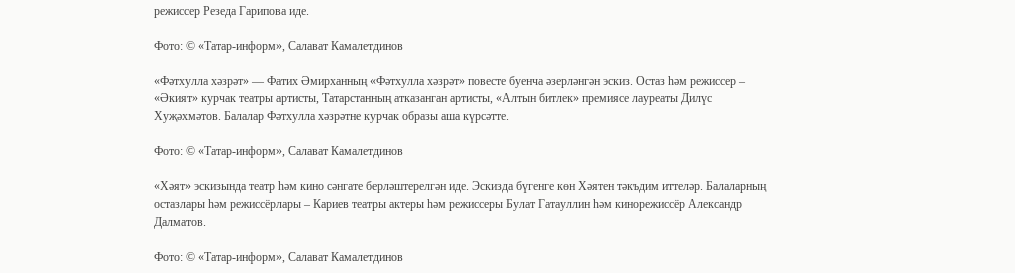режиссер Резеда Гарипова иде.

Фото: © «Татар-информ», Салават Камалетдинов

«Фәтхулла хәзрәт» — Фатих Әмирханның «Фәтхулла хәзрәт» повесте буенча әзерләнгән эскиз. Остаз һәм режиссер – «Әкият» курчак театры артисты, Татарстанның атказанган артисты, «Алтын битлек» премиясе лауреаты Дилүс Хуҗәхмәтов. Балалар Фәтхулла хәзрәтне курчак образы аша күрсәтте.

Фото: © «Татар-информ», Салават Камалетдинов

«Хәят» эскизында театр һәм кино сәнгате берләштерелгән иде. Эскизда бүгенге көн Хәятен тәкъдим иттеләр. Балаларның остазлары һәм режиссёрлары – Кариев театры актеры һәм режиссеры Булат Гатауллин һәм кинорежиссёр Александр Далматов.

Фото: © «Татар-информ», Салават Камалетдинов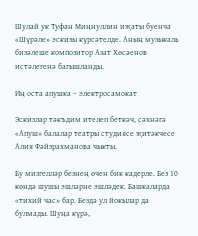Шулай ук Туфан Миңнуллин иҗаты буенча «Шүрәле» эскизы күрсәтелде. Аның музыкаль бизәлеше композитор Азат Хөсәенов истәлегенә багышланды.

Иң оста апушка – электросамокат

Эскизлар тәкъдим ителеп беткәч, сәхнәгә «Апуш» балалар театры студиясе җитәкчесе Алия Фәйзрахманова чыкты.

Бу мизгелләр безнең өчен бик кадерле. Без 10 көндә шушы эшләрне эшләдек. Башкаларда «тихий час» бар. Бездә ул йокылар да булмады. Шуңа күрә,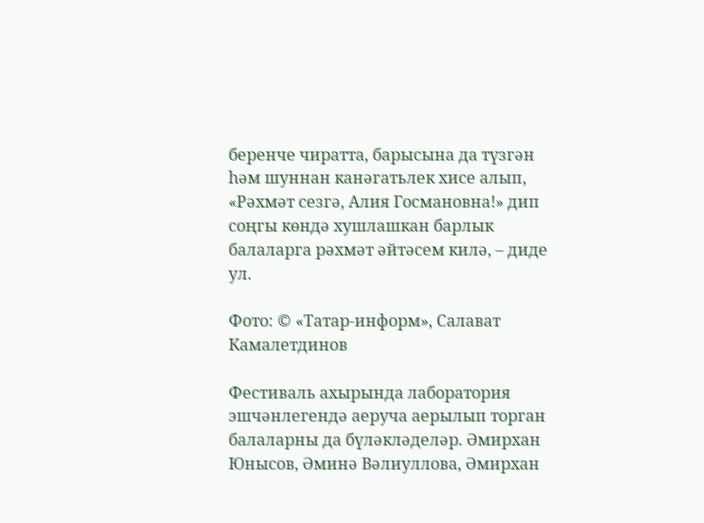беренче чиратта, барысына да түзгән һәм шуннан канәгатьлек хисе алып, «Рәхмәт сезгә, Алия Госмановна!» дип соңгы көндә хушлашкан барлык балаларга рәхмәт әйтәсем килә, – диде ул.

Фото: © «Татар-информ», Салават Камалетдинов

Фестиваль ахырында лаборатория эшчәнлегендә аеруча аерылып торган балаларны да бүләкләделәр. Әмирхан Юнысов, Әминә Вәлиуллова, Әмирхан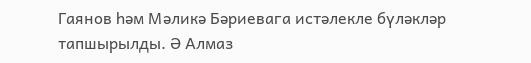Гаянов һәм Мәликә Бәриевага истәлекле бүләкләр тапшырылды. Ә Алмаз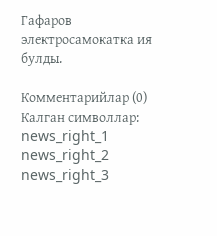Гафаров электросамокатка ия булды.

Комментарийлар (0)
Калган символлар:
news_right_1
news_right_2
news_right_3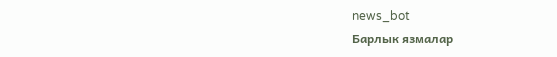news_bot
Барлык язмалар